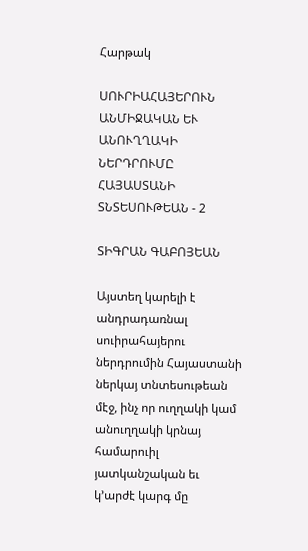Հարթակ

ՍՈՒՐԻԱՀԱՅԵՐՈՒՆ ԱՆՄԻՋԱԿԱՆ ԵՒ ԱՆՈՒՂՂԱԿԻ ՆԵՐԴՐՈՒՄԸ ՀԱՅԱՍՏԱՆԻ ՏՆՏԵՍՈՒԹԵԱՆ - 2

ՏԻԳՐԱՆ ԳԱԲՈՅԵԱՆ

Այստեղ կարելի է անդրադառնալ սուիրահայերու ներդրումին Հայաստանի ներկայ տնտեսութեան մէջ, ինչ որ ուղղակի կամ անուղղակի կրնայ համարուիլ յատկանշական եւ կ՚արժէ կարգ մը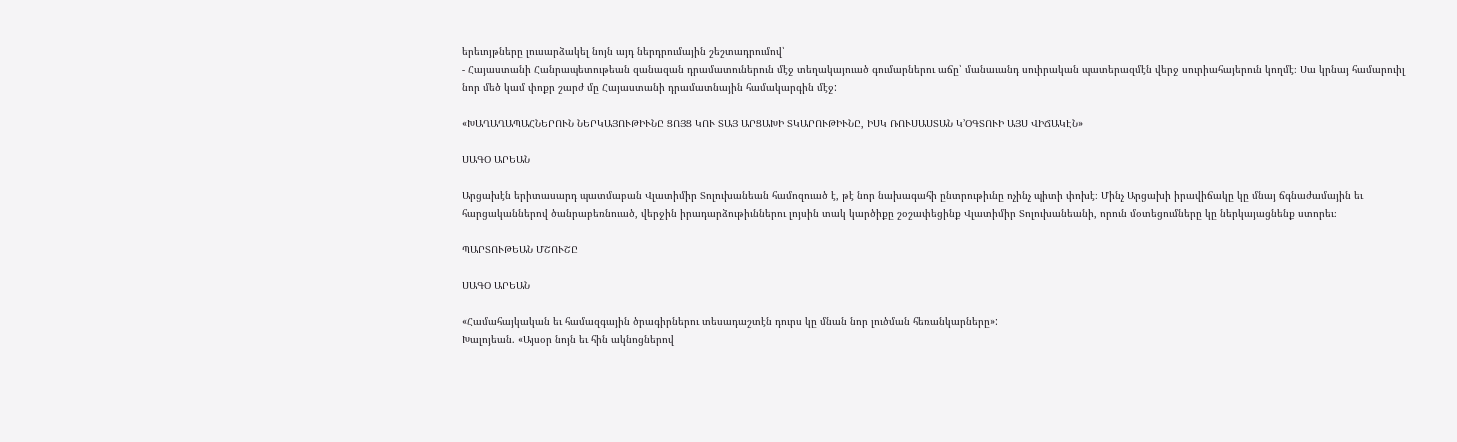երեւոյթները լուսարձակել նոյն այդ ներդրումային շեշտադրումով՝
- Հայաստանի Հանրապետութեան զանազան դրամատուներուն մէջ տեղակայուած գումարներու աճը՝ մանաւանդ սուիրական պատերազմէն վերջ սուրիահայերուն կողմէ։ Սա կրնայ համարուիլ նոր մեծ կամ փոքր շարժ մը Հայաստանի դրամատնային համակարգին մէջ:

«ԽԱՂԱՂԱՊԱՀՆԵՐՈՒՆ ՆԵՐԿԱՅՈՒԹԻՒՆԸ ՑՈՅՑ ԿՈՒ ՏԱՅ ԱՐՑԱԽԻ ՏԿԱՐՈՒԹԻՒՆԸ, ԻՍԿ ՌՈՒՍԱՍՏԱՆ Կ՚ՕԳՏՈՒԻ ԱՅՍ ՎԻՃԱԿԷՆ»

ՍԱԳՕ ԱՐԵԱՆ

Արցախէն երիտասարդ պատմաբան Վլատիմիր Տոլուխանեան համոզուած է, թէ նոր նախագահի ընտրութիւնը ոչինչ պիտի փոխէ։ Մինչ Արցախի իրավիճակը կը մնայ ճգնաժամային եւ հարցականներով ծանրաբեռնուած, վերջին իրադարձութիւններու լոյսին տակ կարծիքը շօշափեցինք Վլատիմիր Տոլուխանեանի, որուն մօտեցումները կը ներկայացնենք ստորեւ։

ՊԱՐՏՈՒԹԵԱՆ ՄՇՈՒՇԸ

ՍԱԳՕ ԱՐԵԱՆ

«Համահայկական եւ համազգային ծրագիրներու տեսադաշտէն դուրս կը մնան նոր լուծման հեռանկարները»:
Խալոյեան. «Այսօր նոյն եւ հին ակնոցներով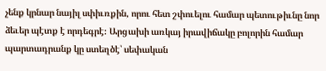չենք կրնար նայիլ սփիւռքին, որու հետ շփուելու համար պետութիւնը նոր ձեւեր պէտք է որդեգրէ։ Արցախի առկայ իրավիճակը բոլորին համար պարտադրանք կը ստեղծէ՝ սեփական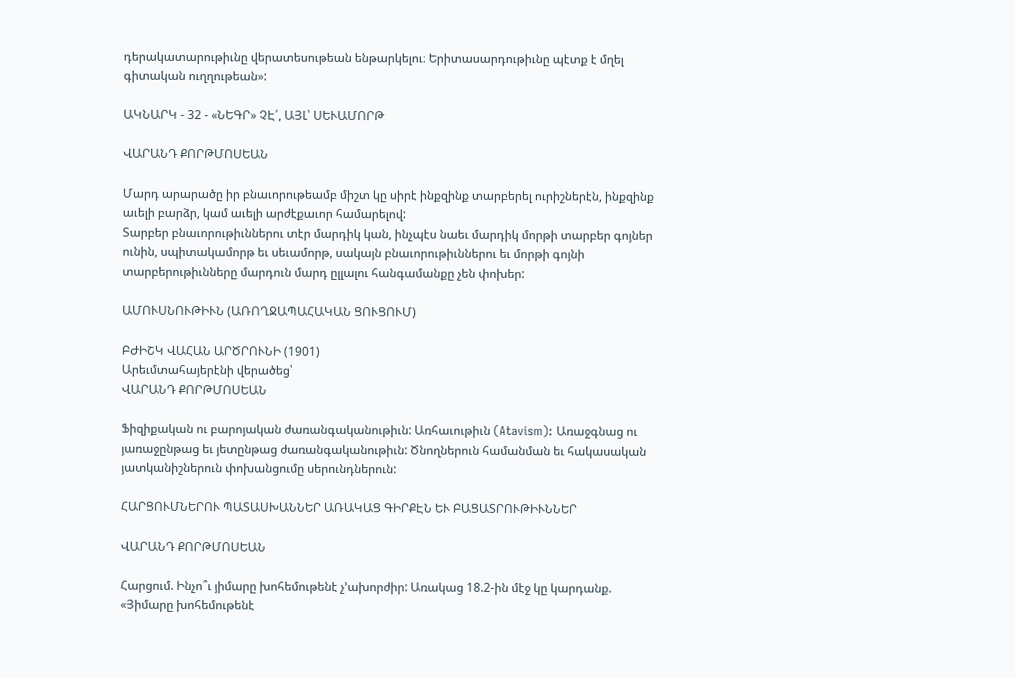դերակատարութիւնը վերատեսութեան ենթարկելու։ Երիտասարդութիւնը պէտք է մղել գիտական ուղղութեան»:

ԱԿՆԱՐԿ - 32 - «ՆԵԳՐ» ՉԷ՛, ԱՅԼ՝ ՍԵՒԱՄՈՐԹ

ՎԱՐԱՆԴ ՔՈՐԹՄՈՍԵԱՆ

Մարդ արարածը իր բնաւորութեամբ միշտ կը սիրէ ինքզինք տարբերել ուրիշներէն, ինքզինք աւելի բարձր, կամ աւելի արժէքաւոր համարելով:
Տարբեր բնաւորութիւններու տէր մարդիկ կան, ինչպէս նաեւ մարդիկ մորթի տարբեր գոյներ ունին, սպիտակամորթ եւ սեւամորթ, սակայն բնաւորութիւններու եւ մորթի գոյնի տարբերութիւնները մարդուն մարդ ըլլալու հանգամանքը չեն փոխեր:

ԱՄՈՒՍՆՈՒԹԻՒՆ (ԱՌՈՂՋԱՊԱՀԱԿԱՆ ՑՈՒՑՈՒՄ)

ԲԺԻՇԿ ՎԱՀԱՆ ԱՐԾՐՈՒՆԻ (1901)
Արեւմտահայերէնի վերածեց՝
ՎԱՐԱՆԴ ՔՈՐԹՄՈՍԵԱՆ

Ֆիզիքական ու բարոյական ժառանգականութիւն: Առհաւութիւն (Atavism): Առաջգնաց ու յառաջընթաց եւ յետընթաց ժառանգականութիւն: Ծնողներուն համանման եւ հակասական յատկանիշներուն փոխանցումը սերունդներուն:

ՀԱՐՑՈՒՄՆԵՐՈՒ ՊԱՏԱՍԽԱՆՆԵՐ ԱՌԱԿԱՑ ԳԻՐՔԷՆ ԵՒ ԲԱՑԱՏՐՈՒԹԻՒՆՆԵՐ

ՎԱՐԱՆԴ ՔՈՐԹՄՈՍԵԱՆ

Հարցում. Ինչո՞ւ յիմարը խոհեմութենէ չ՚ախորժիր: Առակաց 18.2-ին մէջ կը կարդանք. «Յիմարը խոհեմութենէ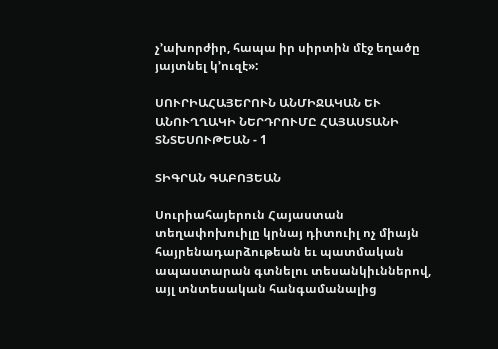չ՚ախորժիր, հապա իր սիրտին մէջ եղածը յայտնել կ՚ուզէ»:

ՍՈՒՐԻԱՀԱՅԵՐՈՒՆ ԱՆՄԻՋԱԿԱՆ ԵՒ ԱՆՈՒՂՂԱԿԻ ՆԵՐԴՐՈՒՄԸ ՀԱՅԱՍՏԱՆԻ ՏՆՏԵՍՈՒԹԵԱՆ - 1

ՏԻԳՐԱՆ ԳԱԲՈՅԵԱՆ

Սուրիահայերուն Հայաստան տեղափոխուիլը կրնայ դիտուիլ ոչ միայն հայրենադարձութեան եւ պատմական ապաստարան գտնելու տեսանկիւններով, այլ տնտեսական հանգամանալից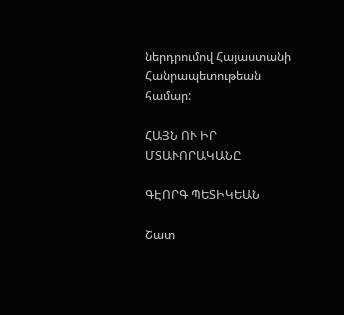ներդրումով Հայաստանի Հանրապետութեան համար:

ՀԱՅՆ ՈՒ ԻՐ ՄՏԱՒՈՐԱԿԱՆԸ

ԳԷՈՐԳ ՊԵՏԻԿԵԱՆ

Շատ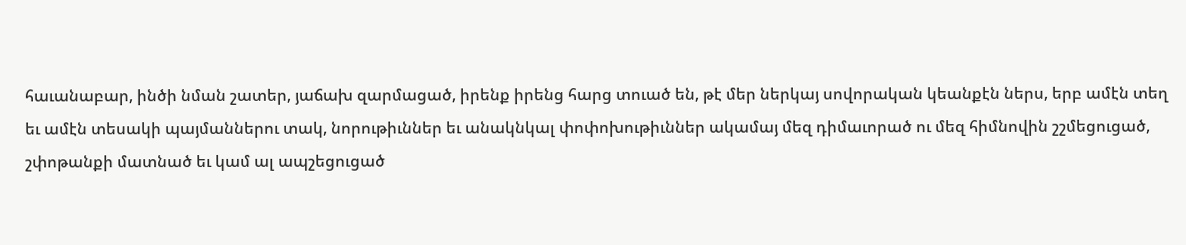հաւանաբար, ինծի նման շատեր, յաճախ զարմացած, իրենք իրենց հարց տուած են, թէ մեր ներկայ սովորական կեանքէն ներս, երբ ամէն տեղ եւ ամէն տեսակի պայմաններու տակ, նորութիւններ եւ անակնկալ փոփոխութիւններ ակամայ մեզ դիմաւորած ու մեզ հիմնովին շշմեցուցած, շփոթանքի մատնած եւ կամ ալ ապշեցուցած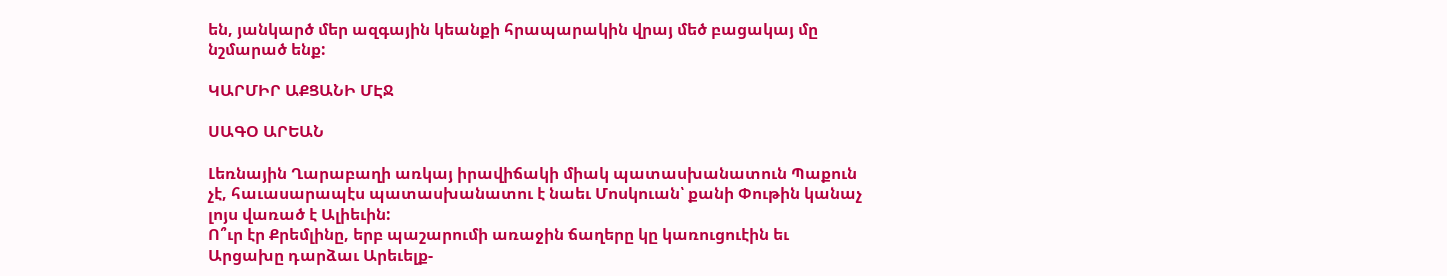են, յանկարծ մեր ազգային կեանքի հրապարակին վրայ մեծ բացակայ մը նշմարած ենք:

ԿԱՐՄԻՐ ԱՔՑԱՆԻ ՄԷՋ

ՍԱԳՕ ԱՐԵԱՆ

Լեռնային Ղարաբաղի առկայ իրավիճակի միակ պատասխանատուն Պաքուն չէ, հաւասարապէս պատասխանատու է նաեւ Մոսկուան՝ քանի Փութին կանաչ լոյս վառած է Ալիեւին:
Ո՞ւր էր Քրեմլինը, երբ պաշարումի առաջին ճաղերը կը կառուցուէին եւ Արցախը դարձաւ Արեւելք-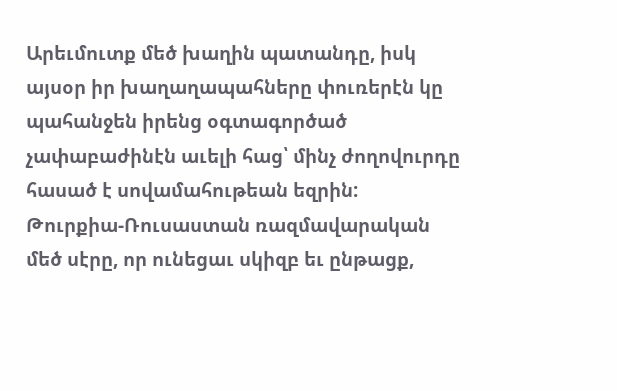Արեւմուտք մեծ խաղին պատանդը, իսկ այսօր իր խաղաղապահները փուռերէն կը պահանջեն իրենց օգտագործած չափաբաժինէն աւելի հաց՝ մինչ ժողովուրդը հասած է սովամահութեան եզրին:
Թուրքիա-Ռուսաստան ռազմավարական մեծ սէրը, որ ունեցաւ սկիզբ եւ ընթացք,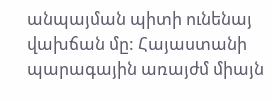անպայման պիտի ունենայ վախճան մը: Հայաստանի պարագային առայժմ միայն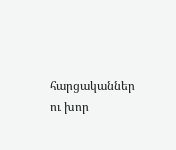հարցականներ ու խոր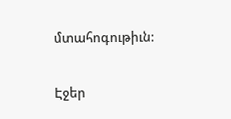մտահոգութիւն:

Էջեր